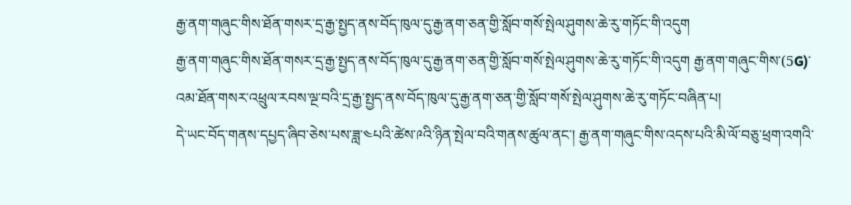རྒྱ་ནག་གཞུང་གིས་ཐོན་གསར་དྲ་རྒྱ་སྤྱད་ནས་བོད་ཁུལ་དུ་རྒྱ་ནག་ཅན་གྱི་སློབ་གསོ་སྤེལ་ཤུགས་ཆེ་རུ་གཏོང་གི་འདུག
རྒྱ་ནག་གཞུང་གིས་ཐོན་གསར་དྲ་རྒྱ་སྤྱད་ནས་བོད་ཁུལ་དུ་རྒྱ་ནག་ཅན་གྱི་སློབ་གསོ་སྤེལ་ཤུགས་ཆེ་རུ་གཏོང་གི་འདུག རྒྱ་ནག་གཞུང་གིས་(5G)་འམ་ཐོན་གསར་འཕྲུལ་རབས་ལྔ་བའི་དྲ་རྒྱ་སྤྱད་ནས་བོད་ཁུལ་དུ་རྒྱ་ནག་ཅན་གྱི་སློབ་གསོ་སྤེལ་ཤུགས་ཆེ་རུ་གཏོང་བཞིན་པ།
དེ་ཡང་བོད་གནས་དཔྱད་ཞིབ་ཅེས་པས་ཟླ་༤པའི་ཚེས་༩འི་ཉིན་སྤེལ་བའི་གནས་ཚུལ་ནང་། རྒྱ་ནག་གཞུང་གིས་འདས་པའི་མི་ལོ་བཅུ་ཕྲག་འགའི་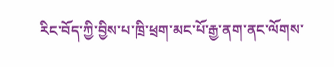རིང་བོད་ཀྱི་བྱིས་པ་ཁྲི་ཕྲག་མང་པོ་རྒྱ་ནག་ནང་ལོགས་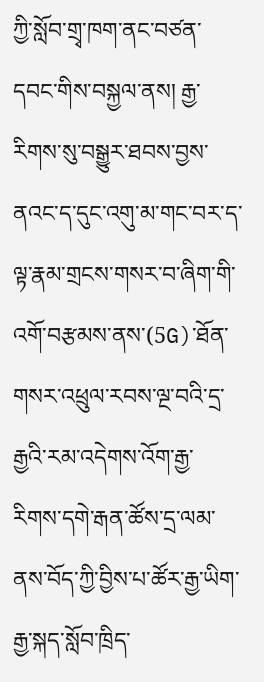ཀྱི་སློབ་གྲྭ་ཁག་ནང་བཙན་དབང་གིས་བསྐྱལ་ནས། རྒྱ་རིགས་སུ་བསྒྱུར་ཐབས་བྱས་ནའང་ད་དུང་འགུ་མ་གང་བར་ད་ལྟ་རྣམ་གྲངས་གསར་བ་ཞིག་གི་འགོ་བརྩམས་ནས་(5G)་ཐོན་གསར་འཕྲུལ་རབས་ལྔ་བའི་དྲ་རྒྱའི་རམ་འདེགས་འོག་རྒྱ་རིགས་དགེ་རྒན་ཚོས་དྲ་ལམ་ནས་བོད་ཀྱི་བྱིས་པ་ཚོར་རྒྱ་ཡིག་རྒྱ་སྐད་སློབ་ཁྲིད་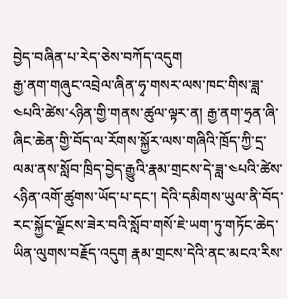བྱེད་བཞིན་པ་རེད་ཅེས་བཀོད་འདུག
རྒྱ་ནག་གཞུང་འབྲེལ་ཞིན་ཧྭ་གསར་ལས་ཁང་གིས་ཟླ་༤པའི་ཚེས་༨ཉིན་གྱི་གནས་ཚུལ་ལྟར་ན། རྒྱ་ནག་ཧྲན་ཞི་ཞིང་ཆེན་གྱི་བོད་ལ་རོགས་སྐྱོར་ལས་གཞིའི་ཁྲོད་ཀྱི་དྲ་ལམ་ནས་སློབ་ཁྲིད་བྱེད་རྒྱུའི་རྣམ་གྲངས་དེ་ཟླ་༤པའི་ཚེས་༨ཉིན་འགོ་ཚུགས་ཡོད་པ་དང་། དེའི་དམིགས་ཡུལ་ནི་བོད་རང་སྐྱོང་ལྗོངས་ཟེར་བའི་སློབ་གསོ་ཇེ་ཡག་ཏུ་གཏོང་ཆེད་ཡིན་ལུགས་བརྗོད་འདུག རྣམ་གྲངས་དེའི་ནང་མངའ་རིས་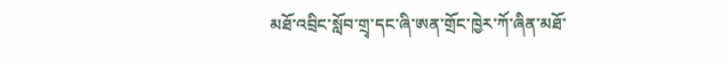མཐོ་འབྲིང་སློབ་གྲྭ་དང་ཞི་ཨན་གྲོང་ཁྱེར་ཀོ་ཞིན་མཐོ་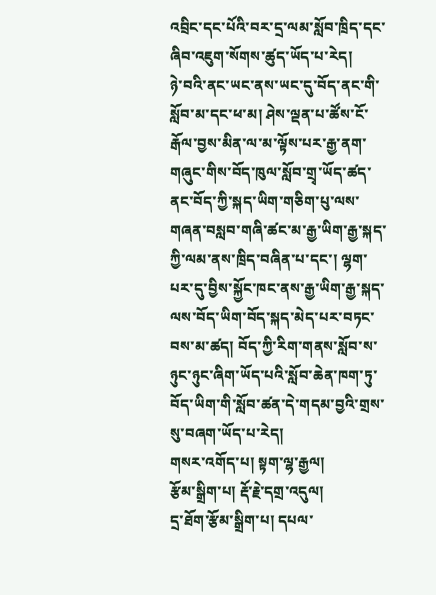འབྲིང་དང་པོའི་བར་དྲ་ལམ་སློབ་ཁྲིད་དང་ཞིབ་འཇུག་སོགས་ཚུད་ཡོད་པ་རེད།
ཉེ་བའི་ནང་ཡང་ནས་ཡང་དུ་བོད་ནང་གི་སློབ་མ་དང་ཕ་མ། ཤེས་ལྡན་པ་ཚོས་ངོ་རྒོལ་བྱས་མིན་ལ་མ་ལྟོས་པར་རྒྱ་ནག་གཞུང་གིས་བོད་ཁུལ་སློབ་གྲྭ་ཡོད་ཚད་ནང་བོད་ཀྱི་སྐད་ཡིག་གཅིག་པུ་ལས་གཞན་བསླབ་གཞི་ཚང་མ་རྒྱ་ཡིག་རྒྱ་སྐད་ཀྱི་ལམ་ནས་ཁྲིད་བཞིན་པ་དང་། ལྷག་པར་དུ་བྱིས་སྐྱོང་ཁང་ནས་རྒྱ་ཡིག་རྒྱ་སྐད་ལས་བོད་ཡིག་བོད་སྐད་མེད་པར་བཏང་བས་མ་ཚད། བོད་ཀྱི་རིག་གནས་སློབ་ས་ཉུང་ཉུང་ཞིག་ཡོད་པའི་སློབ་ཆེན་ཁག་ཏུ་བོད་ཡིག་གི་སློབ་ཚན་དེ་གདམ་བྱའི་གྲས་སུ་བཞག་ཡོད་པ་རེད།
གསར་འགོད་པ། སྟག་ལྷ་རྒྱལ།
རྩོམ་སྒྲིག་པ། རྡོ་རྗེ་དགྲ་འདུལ།
དྲ་ཐོག་རྩོམ་སྒྲིག་པ། དཔལ་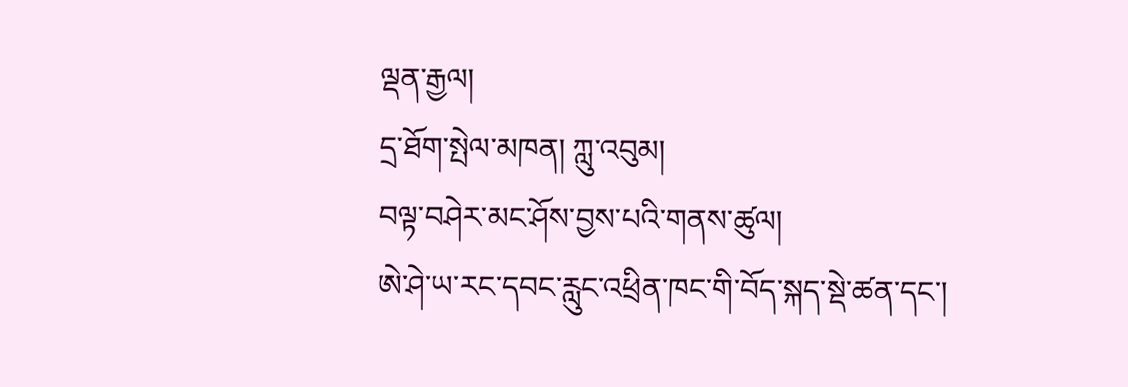ལྡན་རྒྱལ།
དྲ་ཐོག་སྤེལ་མཁན། ཀླུ་འབུམ།
བལྟ་བཤེར་མང་ཤོས་བྱས་པའི་གནས་ཚུལ།
ཨེ་ཤེ་ཡ་རང་དབང་རླུང་འཕྲིན་ཁང་གི་བོད་སྐད་སྡེ་ཚན་དང་།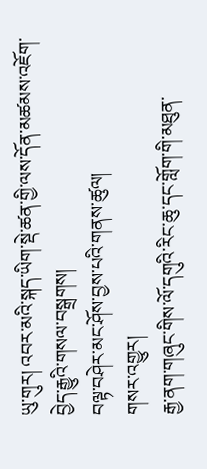ཡུ་གུར། འབར་མའི་སྐད་ཡིག་སྡེ་ཚན་གྱི་ལས་དོན་མཚམས་འཇོག་བྱེད་རྒྱུའི་གསལ་བསྒྲགས།
བལྟ་བཤེར་མང་ཤོས་བྱས་པའི་གནས་ཚུལ།
གསར་འགྱུར།
རྒྱ་ནག་གཞུང་གིས་ལོ་དགུའི་རིང་ཆུ་དང་གློག་གི་མཐུན་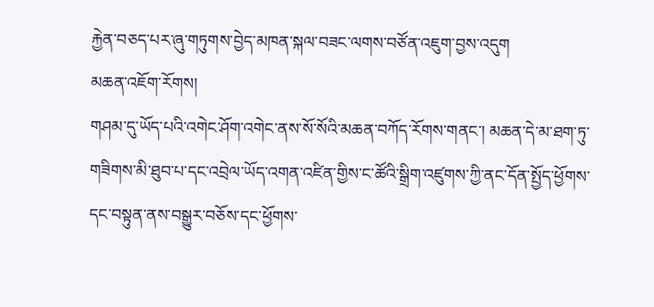རྐྱེན་བཅད་པར་ཞུ་གཏུགས་བྱེད་མཁན་སྐལ་བཟང་ལགས་བཙོན་འཇུག་བྱས་འདུག
མཆན་འཇོག་རོགས།
གཤམ་དུ་ཡོད་པའི་འགེང་ཤོག་འགེང་ནས་སོ་སོའི་མཆན་བཀོད་རོགས་གནང་། མཆན་དེ་མ་ཐག་ཏུ་གཟིགས་མི་ཐུབ་པ་དང་འབྲེལ་ཡོད་འགན་འཛིན་གྱིས་ང་ཚོའི་སྒྲིག་འཛུགས་ཀྱི་ནང་དོན་སྤྱོད་ཕྱོགས་དང་བསྟུན་ནས་བསྒྱུར་བཅོས་དང་ཕྱོགས་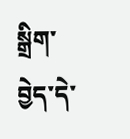སྒྲིག་བྱེད་དེ་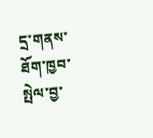དྲ་གནས་ཐོག་ཁྱབ་སྤེལ་བྱ་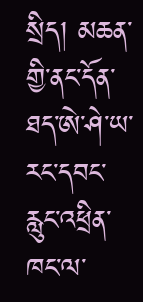སྲིད། མཆན་གྱི་ནང་དོན་ཐད་ཨེ་ཤེ་ཡ་རང་དབང་རླུང་འཕྲིན་ཁང་ལ་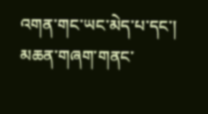འགན་གང་ཡང་མེད་པ་དང་། མཆན་གཞག་གནང་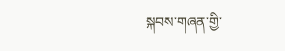སྐབས་གཞན་གྱི་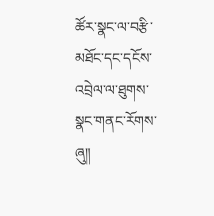ཚོར་སྣང་ལ་བརྩི་མཐོང་དང་དངོས་འབྲེལ་ལ་ཐུགས་སྣང་གནང་རོགས་ཞུ༎